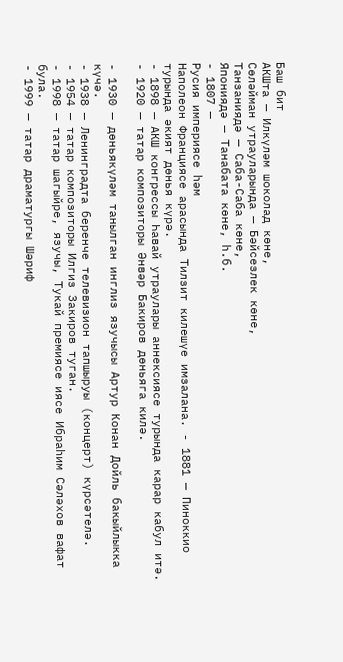Баш бит
АКШта — Илкүләм шоколад көне,
Сөләйман утрауларында — Бәйсезлек көне,
Танзаниядә — Саба-Саба көне,
Япониядә — Танабата көне, һ.б.
- 1807 —
Русия империясе һәм
Наполеон Франциясе арасында Тилзит килешүе имзалана. - 1881 — Пиноккио турында әкият дөнья күрә.
- 1898 — АКШ конгрессы Һавай утраулары аннексиясе турында карар кабул итә.
- 1920 — татар композиторы Әнвәр Бакиров дөньяга килә.

- 1930 — дөньякүләм танылган инглиз язучысы Артур Конан Дойль бакыйлыкка күчә.
- 1938 — Ленинградта беренче телевизион тапшыруы (концерт) күрсәтелә.
- 1954 — татар композиторы Илгиз Закиров туган.
- 1998 — татар шагыйре, язучы, Тукай премиясе иясе Ибраһим Сәләхов вафат була.
- 1999 — татар драматургы Шәриф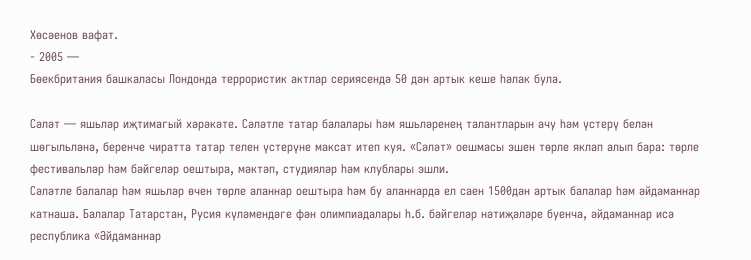Хөсәенов вафат.
- 2005 —
Бөекбритания башкаласы Лондонда террористик актлар сериясендә 50 дән артык кеше һәлак була.

Сәләт — яшьләр иҗтимагый хәрәкәте. Сәләтле татар балалары һәм яшьләренең талантларын ачу һәм үстерү белән шөгыльләнә, беренче чиратта татар телен үстерүне максат итеп куя. «Сәләт» оешмасы эшен төрле яклап алып бара: төрле фестивальләр һәм бәйгеләр оештыра, мәктәп, студияләр һәм клублары эшли.
Сәләтле балалар һәм яшьләр өчен төрле аланнар оештыра һәм бу аланнарда ел саен 1500дән артык балалар һәм әйдаманнар катнаша. Балалар Татарстан, Русия күләмендәге фән олимпиадалары һ.б. бәйгеләр нәтиҗәләре буенча, әйдаманнар исә республика «Әйдаманнар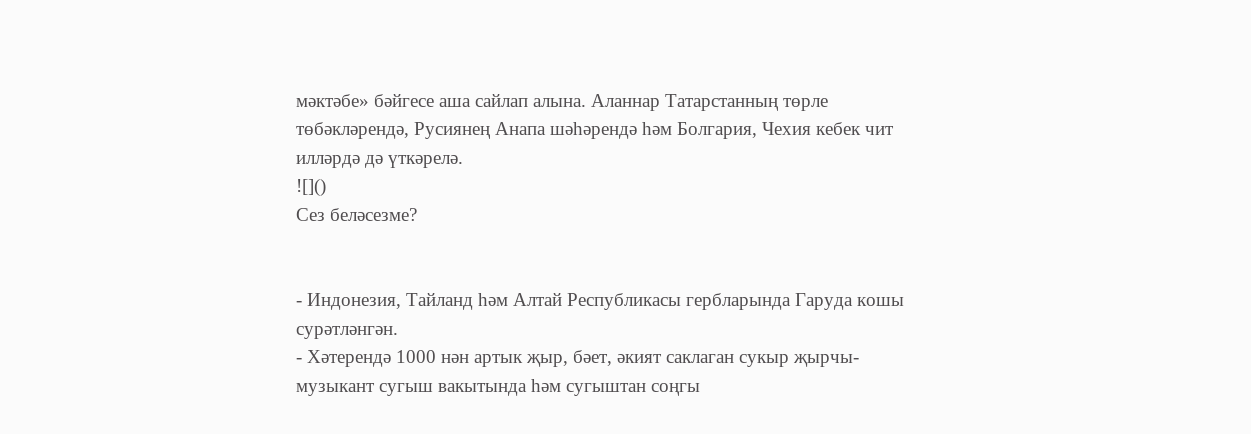мәктәбе» бәйгесе аша сайлап алына. Аланнар Татарстанның төрле төбәкләрендә, Русиянең Анапа шәһәрендә һәм Болгария, Чехия кебек чит илләрдә дә үткәрелә.
![]()
Сез беләсезме?


- Индонезия, Тайланд һәм Алтай Республикасы гербларында Гаруда кошы сурәтләнгән.
- Хәтерендә 1000 нән артык җыр, бәет, әкият саклаган сукыр җырчы-музыкант сугыш вакытында һәм сугыштан соңгы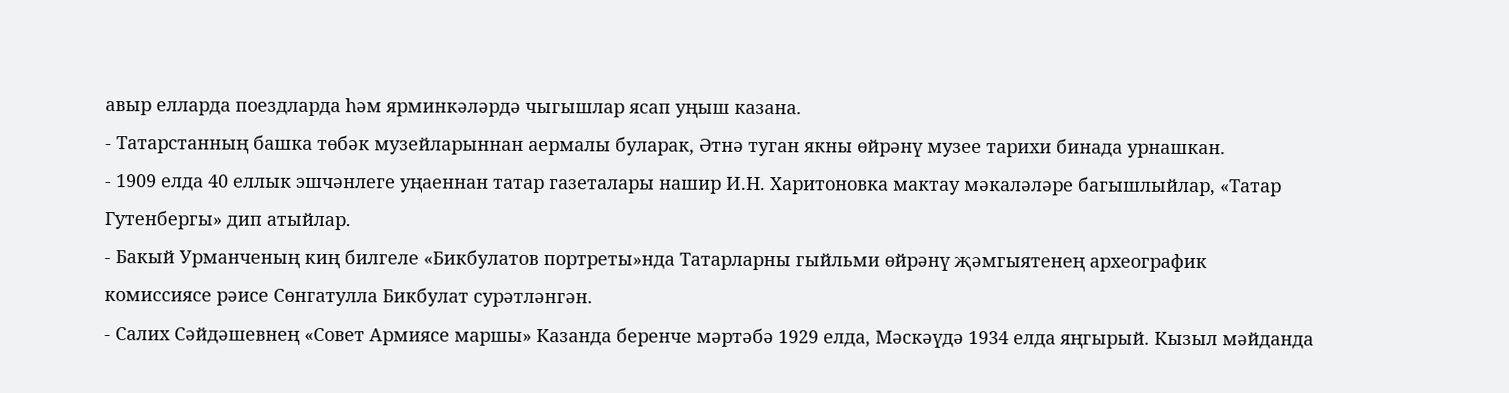авыр елларда поездларда һәм ярминкәләрдә чыгышлар ясап уңыш казана.
- Татарстанның башка төбәк музейларыннан аермалы буларак, Әтнә туган якны өйрәнү музее тарихи бинада урнашкан.
- 1909 елда 40 еллык эшчәнлеге уңаеннан татар газеталары нашир И.Н. Харитоновка мактау мәкаләләре багышлыйлар, «Татар Гутенбергы» дип атыйлар.
- Бакый Урманченың киң билгеле «Бикбулатов портреты»нда Татарларны гыйльми өйрәнү җәмгыятенең археографик комиссиясе рәисе Сөнгатулла Бикбулат сурәтләнгән.
- Салих Сәйдәшевнең «Совет Армиясе маршы» Казанда беренче мәртәбә 1929 елда, Мәскәүдә 1934 елда яңгырый. Кызыл мәйданда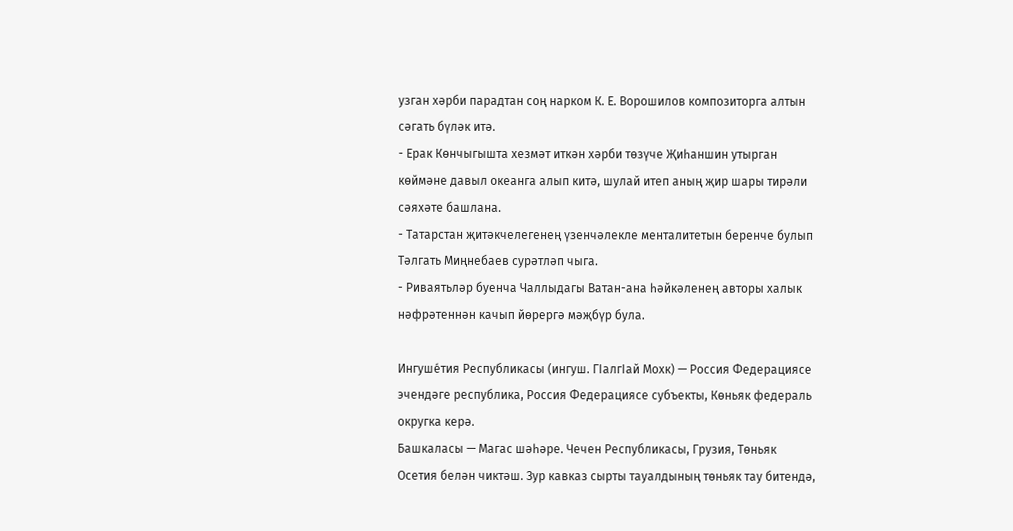узган хәрби парадтан соң нарком К. Е. Ворошилов композиторга алтын сәгать бүләк итә.
- Ерак Көнчыгышта хезмәт иткән хәрби төзүче Җиһаншин утырган көймәне давыл океанга алып китә, шулай итеп аның җир шары тирәли сәяхәте башлана.
- Татарстан җитәкчелегенең үзенчәлекле менталитетын беренче булып Тәлгать Миңнебаев сурәтләп чыга.
- Риваятьләр буенча Чаллыдагы Ватан-ана һәйкәленең авторы халык нәфрәтеннән качып йөрергә мәҗбүр була.

Ингуше́тия Республикасы (ингуш. ГІалгІай Мохк) — Россия Федерациясе эчендәге республика, Россия Федерациясе субъекты, Көньяк федераль округка керә.
Башкаласы — Магас шәһәре. Чечен Республикасы, Грузия, Төньяк Осетия белән чиктәш. Зур кавказ сырты тауалдының төньяк тау битендә,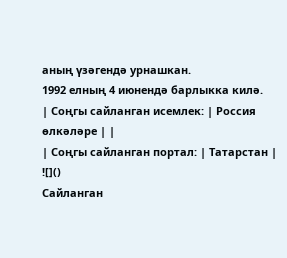аның үзәгендә урнашкан.
1992 елның 4 июнендә барлыкка килә.
| Соңгы сайланган исемлек: | Россия өлкәләре | |
| Соңгы сайланган портал: | Татарстан |
![]()
Сайланган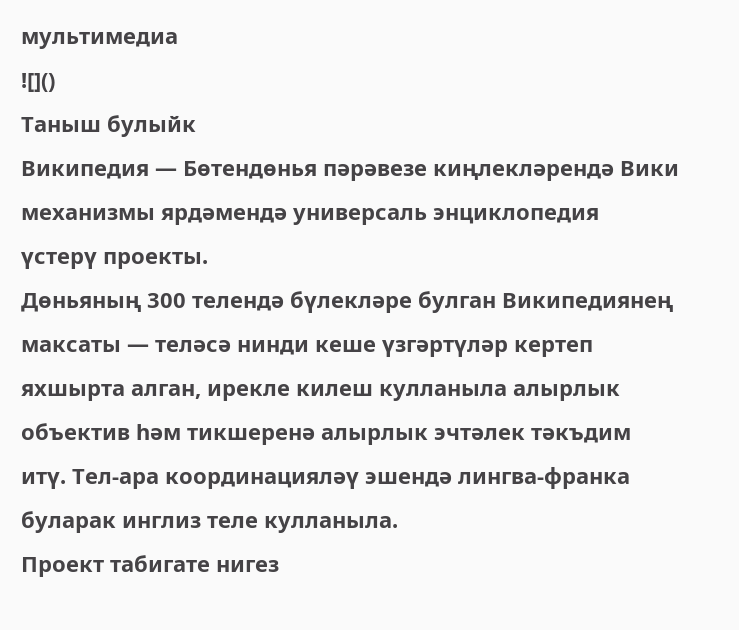мультимедиа
![]()
Таныш булыйк
Википедия — Бөтендөнья пәрәвезе киңлекләрендә Вики механизмы ярдәмендә универсаль энциклопедия үстерү проекты.
Дөньяның 300 телендә бүлекләре булган Википедиянең максаты — теләсә нинди кеше үзгәртүләр кертеп яхшырта алган, ирекле килеш кулланыла алырлык объектив һәм тикшеренә алырлык эчтәлек тәкъдим итү. Тел-ара координацияләү эшендә лингва-франка буларак инглиз теле кулланыла.
Проект табигате нигез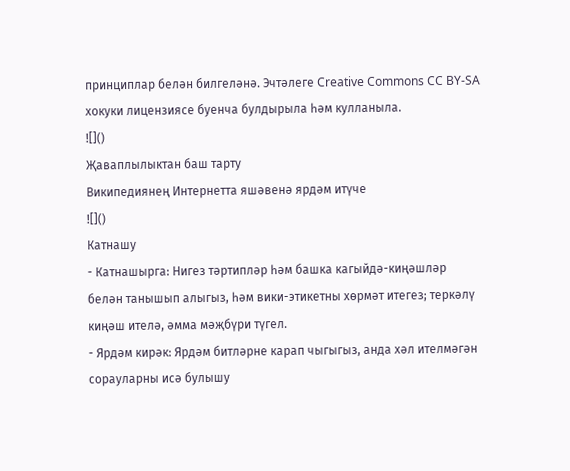принциплар белән билгеләнә. Эчтәлеге Creative Commons CC BY-SA хокуки лицензиясе буенча булдырыла һәм кулланыла.
![]()
Җаваплылыктан баш тарту
Википедиянең Интернетта яшәвенә ярдәм итүче
![]()
Катнашу
- Катнашырга: Нигез тәртипләр һәм башка кагыйдә-киңәшләр белән танышып алыгыз, һәм вики-этикетны хөрмәт итегез; теркәлү киңәш ителә, әмма мәҗбүри түгел.
- Ярдәм кирәк: Ярдәм битләрне карап чыгыгыз, анда хәл ителмәгән сорауларны исә булышу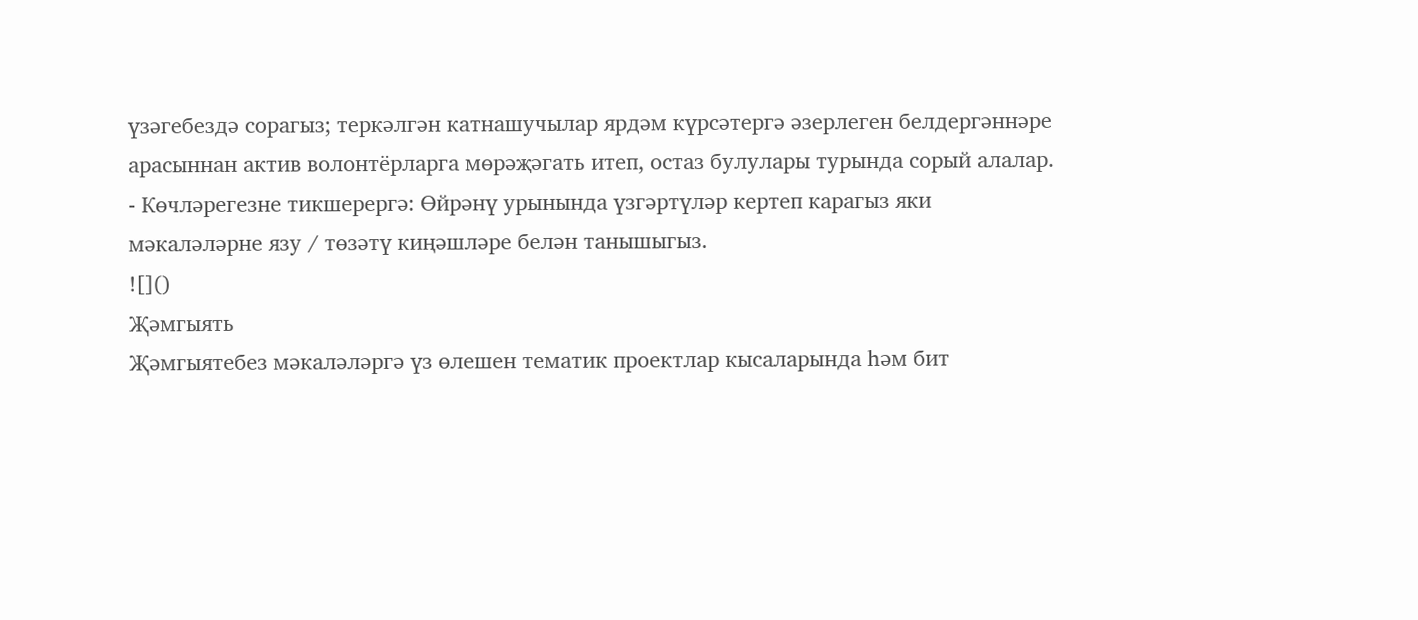үзәгебездә сорагыз; теркәлгән катнашучылар ярдәм күрсәтергә әзерлеген белдергәннәре арасыннан актив волонтёрларга мөрәҗәгать итеп, остаз булулары турында сорый алалар.
- Көчләрегезне тикшерергә: Өйрәнү урынында үзгәртүләр кертеп карагыз яки мәкаләләрне язу / төзәтү киңәшләре белән танышыгыз.
![]()
Җәмгыять
Җәмгыятебез мәкаләләргә үз өлешен тематик проектлар кысаларында һәм бит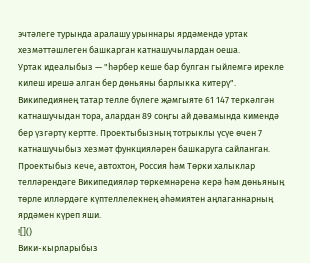эчтәлеге турында аралашу урыннары ярдәмендә уртак хезмәттәшлеген башкарган катнашучылардан оеша.
Уртак идеалыбыз — "һәрбер кеше бар булган гыйлемгә ирекле килеш ирешә алган бер дөньяны барлыкка китерү".
Википедиянең татар телле бүлеге җәмгыяте 61 147 теркәлгән катнашучыдан тора, алардан 89 соңгы ай дәвамында кимендә бер үзгәртү кертте. Проектыбызның тотрыклы үсүе өчен 7 катнашучыбыз хезмәт функцияләрен башкаруга сайланган.
Проектыбыз кече, автохтон, Россия һәм Төрки халыклар телләрендәге Википедияләр төркемнәренә керә һәм дөньяның төрле илләрдәге күптеллелекнең әһәмиятен аңлаганнарның ярдәмен күреп яши.
![]()
Вики-кырларыбыз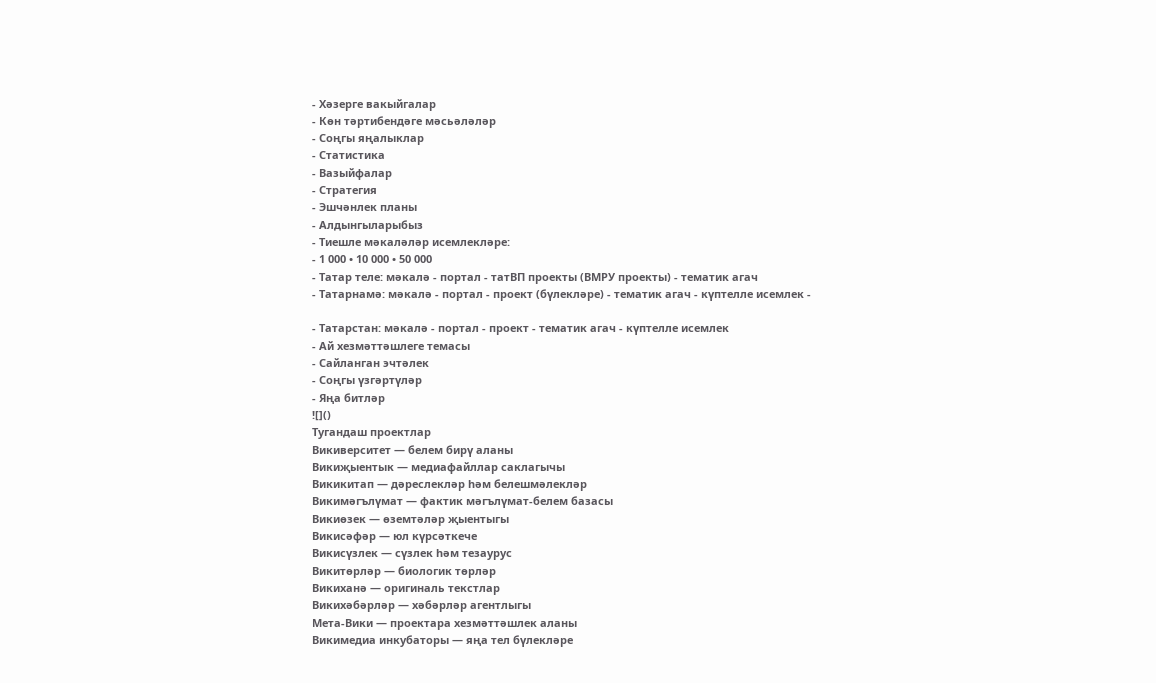- Хәзерге вакыйгалар
- Көн тәртибендәге мәсьәләләр
- Соңгы яңалыклар
- Статистика
- Вазыйфалар
- Стратегия
- Эшчәнлек планы
- Алдынгыларыбыз
- Тиешле мәкаләләр исемлекләре:
- 1 000 • 10 000 • 50 000
- Татар теле: мәкалә - портал - татВП проекты (ВМРУ проекты) - тематик агач
- Татарнамә: мәкалә - портал - проект (бүлекләре) - тематик агач - күптелле исемлек -

- Татарстан: мәкалә - портал - проект - тематик агач - күптелле исемлек
- Ай хезмәттәшлеге темасы
- Сайланган эчтәлек
- Соңгы үзгәртүләр
- Яңа битләр
![]()
Тугандаш проектлар
Викиверситет — белем бирү аланы
Викиҗыентык — медиафайллар саклагычы
Викикитап — дәреслекләр һәм белешмәлекләр
Викимәгълүмат — фактик мәгълүмат-белем базасы
Викиөзек — өземтәләр җыентыгы
Викисәфәр — юл күрсәткече
Викисүзлек — сүзлек һәм тезаурус
Викитөрләр — биологик төрләр
Викиханә — оригиналь текстлар
Викихәбәрләр — хәбәрләр агентлыгы
Мета-Вики — проектара хезмәттәшлек аланы
Викимедиа инкубаторы — яңа тел бүлекләре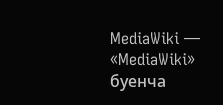MediaWiki — «MediaWiki» буенча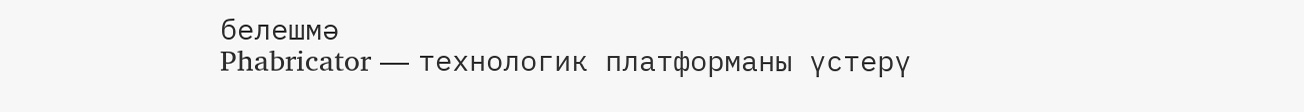белешмә
Phabricator — технологик платформаны үстерү